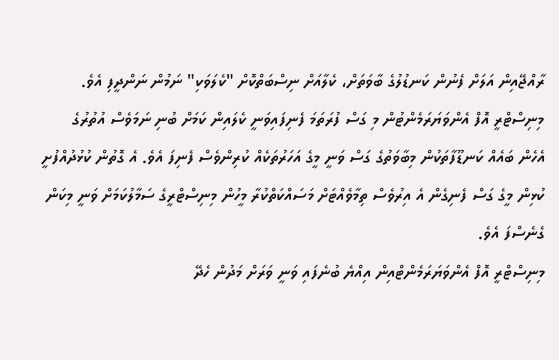ރާއްޖޭއިން އަލަށް ފެނުން ކަނޑުލުގެ ބާވަތަށް، ކެލާއަށް ނިސްބަތްކޮށް "ކެލަވަކި" ނަމުން ނަންދީފި އެވެ.
މިނިސްޓްރީ އޮފް އެންވަޔަރަމެންޓުން މި ގަސް ފުރަތަމަ ފެނިފައިވަނީ ކެލައިން ކަމަށް ބުނި ނަމަވެސް އުތުރުގެ އެހެން ބައެއް ކަނޑޫފާތަކުން މިބާވަތުގެ ގަސް ވަނީ މީގެ އަހަރުތަކެއް ކުރިންވެސް ފެނިފަ އެވެ. އެ ގޮތުން ކުޅުދުއްފުށީ ކުޅިން މީގެ ގަސް ފެނިގެން އެ އިރުވެސް ތިމާވެއްޓަށް މަސައްކަތްކުރާ މީހުން މިނިސްޓްރީގެ ސަމާލުކަމަށް ވަނީ މިކަން ގެނެސްފަ އެވެ.
މިނިސްޓްރީ އޮފް އެންވަޔަރަމެންޓްއިން އިއްޔެ ބުނެފައި ވަނީ ވަރަށް މަދުން ހެދޭ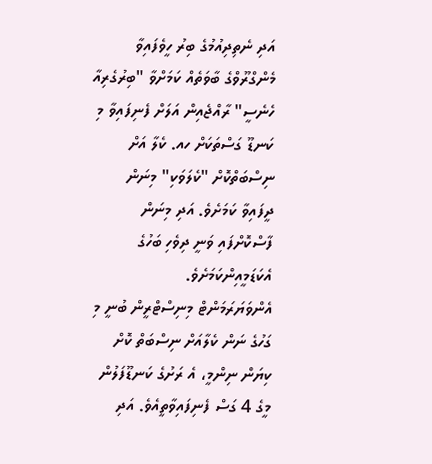އަދި ނެތިދިއުމުގެ ބިރު ހީވެފައިވާ މެންގްރޫވްގެ ބާވަތެއް ކަމަށްވާ "ބިރުގެރިއާ ހެނެސީ" ރާއްޖެއިން އަލަށް ފެނިފައިވާ މި ކަނޑޫ ގަސްތަކަށް ހއ. ކެލާ އަށް ނިސްބަތްކޮށް "ކެލަވަކި" މިނަން ދީފައިވާ ކަމަށެވެ. އަދި މިނަން ފާސްކޮށްފައި ވަނީ ދިވެހި ބަހުގެ އެކަޑަމީއިންކަމަށެވެ.
އެންވަޔަރަމަންޓް މިނިސްޓްރީން ބުނީ މި ގަހުގެ ނަން ކެލާއަށް ނިސްބަތް ކޮށް ކިޔަން ނިންމީ، އެ ރަށުގެ ކަނޑޫފަލުން މީގެ 4 ގަސް ފެނިފައިވާތީއެވެ. އަދި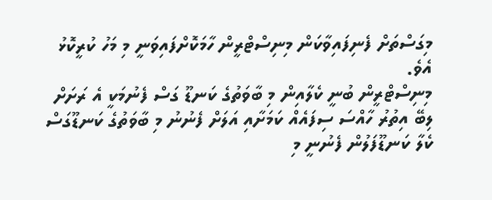މިގަސްތަށް ފެނިފައިވާކަން މިނިސްޓްރީން ހާމަކޮށްފައިވަނީ މި މަހު ކުރީކޮޅު އެވެ.
މިނިސްޓްރީން ބުނީ ކެލާއިން މި ބާވަތުގެ ކަނޑޫ ގަސް ފެނުމަކީ އެ ރަށަށް ލިބޭ އިތުރު ހާއްސަ ސިފައެއް ކަމަށާއި އަލަށް ފެނުނު މި ބާވަތުގެ ކަނޑޫގަސް ކެލާ ކަނޑޫފަލުން ފެނުނީ މި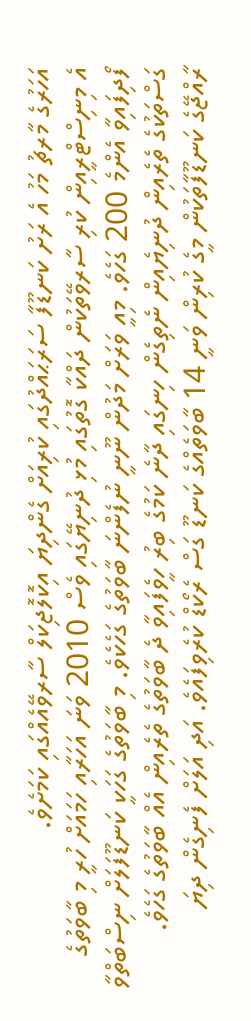އަހަރުގެ މާރޗު މަހު އެ ރަށު ކަނޑޫފާ ސަރަޙައްދުގައި ކުރިއަށް ގެންދިޔަ އިކޮލޮޖިކަލް ސާރވޭއެއްގައި ކަމަށެވެ.
އެ މިނިސްޓްރީއިން ކުރި ސާރވޭތަކުން ދައްކާ ގޮތުގައި މުޅި ދުނިޔޭގައި ވެސް 2010 ވަނަ އަހަރާއި ހަމައަށް ހުރީ މި ބާވަތުގެ ފޯދިފައިވާ އެންމެ 200 ގަހެވެ. މިއީ ވަރަށް މަދުން ނޫނީ ނުފެންނަ ބާވަތުގެ ގަހެކެވެ. މި ބާވަތުގެ ގަހަކީ ކަނޑޫފަލަށް ނިސްބަތްވާ ގަސްތަކުގެ ތެރެއިން ދުނިޔެއިން ނެތިގެން ހިނގައި ދާނެ ކަމުގެ ބިރު ހީވެފައިވާ ދެ ބާވަތުގެ ތެރެއިން އެއް ބާވަތުގެ ގަހެވެ.
ރާއްޖޭގެ ކަނޑޫފާތަކުން މީގެ ކުރިން ވަނީ 14 ބާވަތެއްގެ ކަނޑޫ ގަސް ރެކޯޑް ކުރެވިފައެވެ. އަދި އަލަށް ފެނިގެން ދިޔަ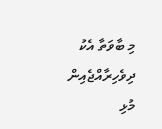މި ބާވަތާ އެކު ދިވެހިރާއްޖެއިން މުޅި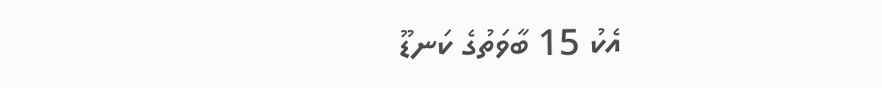އެކު 15 ބާވަތުގެ ކަނޑޫ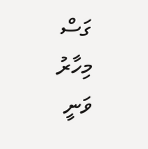ގަސް މިހާރު ވަނީ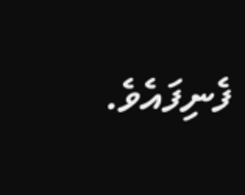ފެނިފައެވެ.